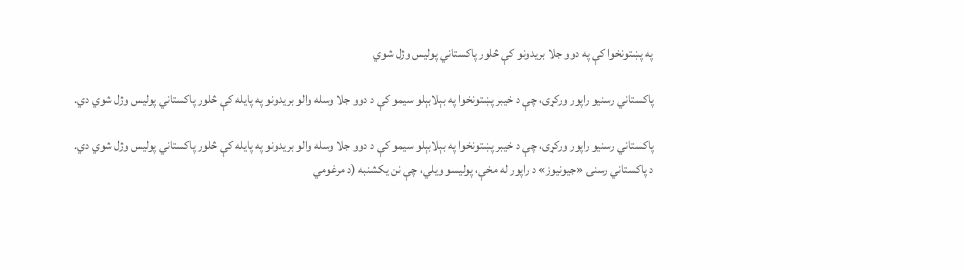په پښتونخوا کې په دوو جلا بریدونو کې څلور پاکستاني پولیس وژل شوي

پاکستاني رسنیو راپور ورکړی، چې د خیبر پښتونخوا په بېلابېلو سیمو کې د دوو جلا وسله والو بریدونو په پایله کې څلور پاکستاني پولیس وژل شوي دي.

پاکستاني رسنیو راپور ورکړی، چې د خیبر پښتونخوا په بېلابېلو سیمو کې د دوو جلا وسله والو بریدونو په پایله کې څلور پاکستاني پولیس وژل شوي دي.
د پاکستاني رسنۍ «جیونیوز» د راپور له مخې، پولیسو ویلي، چې نن یکشنبه (د مرغومي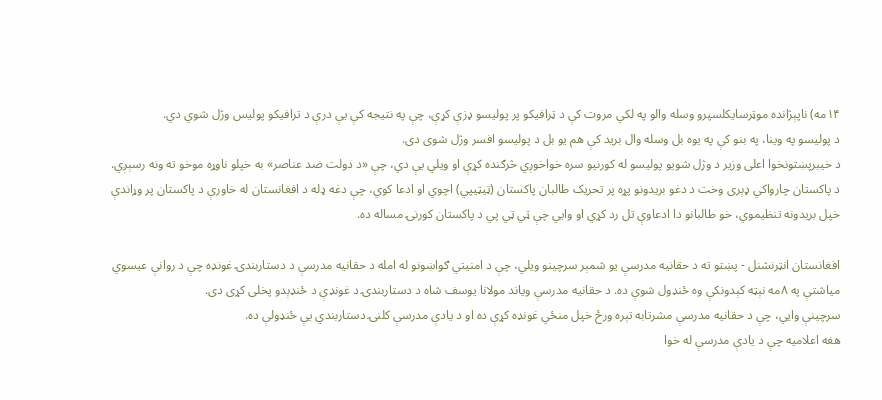۱۴مه) ناپېژانده موټرسایکلسپرو وسله والو په لکي مروت کې د ټرافیکو پر پولیسو ډزې کړې، چې په نتیجه کې یې درې د ترافیکو پولیس وژل شوي دي.
د پولیسو په وینا، په بنو کې په یوه بل وسله وال برید کې هم یو بل د پولیسو افسر وژل شوی دی.
د خیبرپښتونخوا اعلی وزیر د وژل شویو پولیسو له کورنیو سره خواخوږي څرګنده کړې او ویلي یې دي، چې «د دولت ضد عناصر» به خپلو ناوړه موخو ته ونه رسېږي.
د پاکستان چارواکي ډېری وخت د دغو بریدونو پړه پر تحریک طالبان پاکستان (ټيټيپي) اچوي او ادعا کوي، چې دغه ډله د افغانستان له خاورې د پاکستان پر وړاندې خپل بریدونه تنظیموي، خو طالبانو دا ادعاوې تل رد کړي او وایي چې ټي ټي پي د پاکستان کورنۍ مساله ده.

افغانستان انټرنشنل - پښتو ته د حقانیه مدرسې یو شمېر سرچینو ویلي، چې د امنیتي ګواښونو له امله د حقانیه مدرسې د دستاربندۍ غونډه چې د روانې عیسوي میاشتې په ۸مه نېټه کېدونکې وه ځنډول شوې ده. د حقانیه مدرسې ویاند مولانا یوسف شاه د دستاربندۍ د غونډې د ځنډېدو پخلی کړی دی.
سرچینې وايي، چې د حقانیه مدرسې مشرتابه تېره ورځ خپل منځي غونډه کړې ده او د یادې مدرسې کلنۍ دستاربندي یې ځنډولې ده.
هغه اعلامیه چې د یادې مدرسې له خوا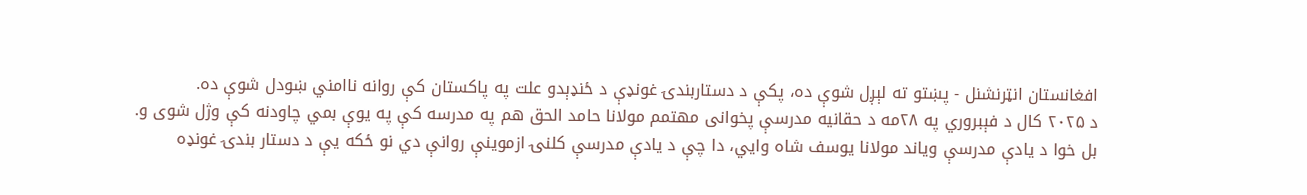افغانستان انټرنشنل - پښتو ته لېږل شوې ده، پکې د دستاربندۍ غونډې د ځنډېدو علت په پاکستان کې روانه ناامني ښودل شوې ده.
د ۲۰۲۵ کال د فېبروري په ۲۸مه د حقانیه مدرسې پخوانی مهتمم مولانا حامد الحق هم په مدرسه کې په یوې بمي چاودنه کې وژل شوی و.
بل خوا د یادې مدرسې ویاند مولانا یوسف شاه وايي، دا چې د یادې مدرسې کلنۍ ازموینې روانې دي نو ځکه یې د دستار بندۍ غونډه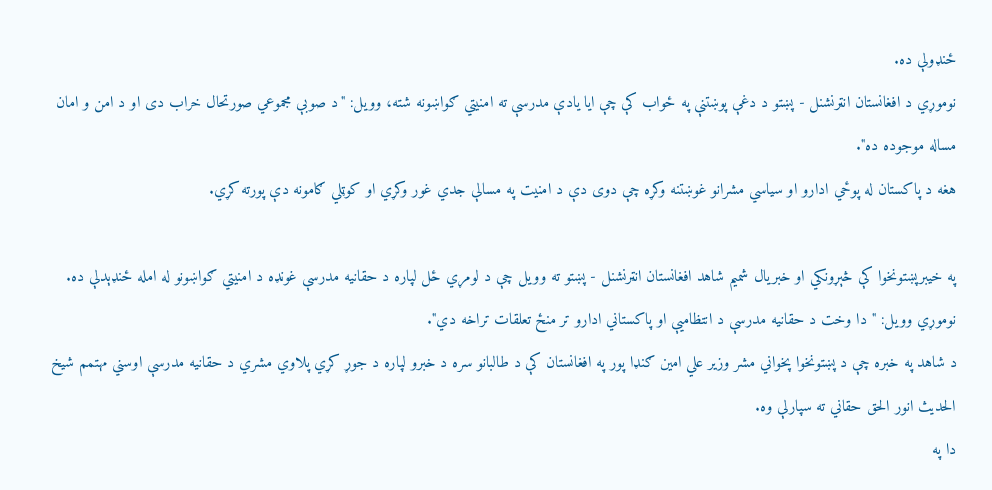ځنډولې ده.
نوموړي د افغانستان انټرنشنل - پښتو د دغې پوښتنې په ځواب کې چې ایا یادې مدرسې ته امنیتي ګواښونه شته، وویل: "د صوبې مجموعي صورتحال خراب دی او د امن و امان مساله موجوده ده".
هغه د پاکستان له پوځي ادارو او سیاسي مشرانو غوښتنه وکړه چې دوی دې د امنیت په مسالې جدي غور وکړي او کوټلي ګامونه دې پورته کړي.

په خیبرپښتونخوا کې څېړونکي او خبریال شمیم شاهد افغانستان انټرنشنل - پښتو ته وویل چې د لومړي ځل لپاره د حقانیه مدرسې غونډه د امنیتي ګواښونو له امله ځنډېدلې ده.
نوموړي وویل: " دا وخت د حقانیه مدرسې د انتظامیې او پاکستاني ادارو تر منځ تعلقات تراخه دي".
د شاهد په خبره چې د پښتونخوا پخواني مشر وزیر علي امین ګنډا پور په افغانستان کې د طالبانو سره د خبرو لپاره د جوړ کړي پلاوي مشري د حقانيه مدرسې اوسني مهتمم شیخ الحدیث انور الحق حقاني ته سپارلې وه.
دا په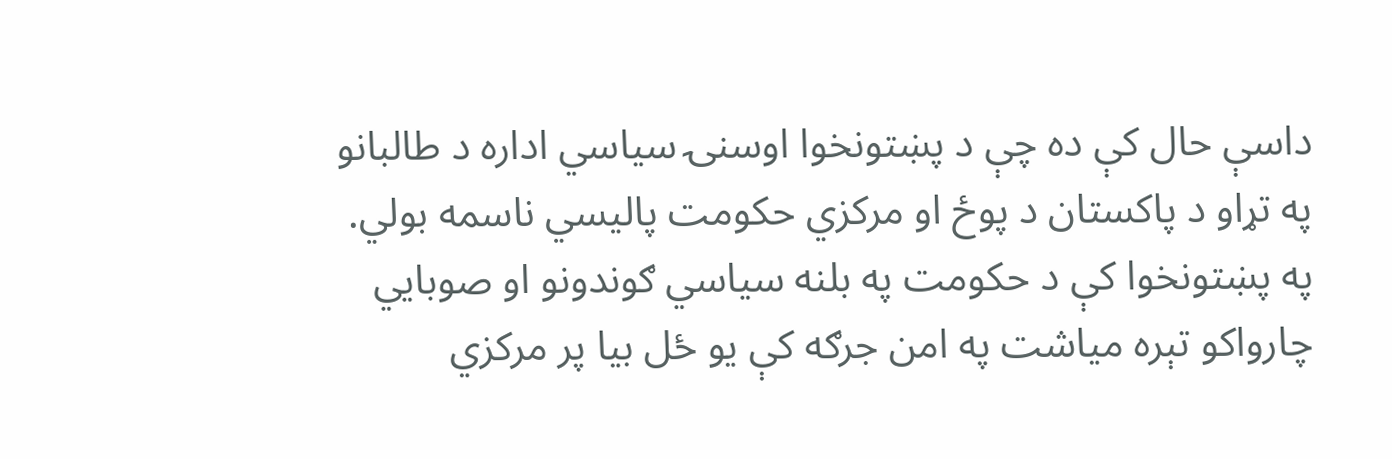داسې حال کې ده چې د پښتونخوا اوسنۍ سیاسي اداره د طالبانو په تړاو د پاکستان د پوځ او مرکزي حکومت پالیسي ناسمه بولي.
په پښتونخوا کې د حکومت په بلنه سیاسي ګوندونو او صوبايي چارواکو تېره میاشت په امن جرګه کې یو ځل بیا پر مرکزي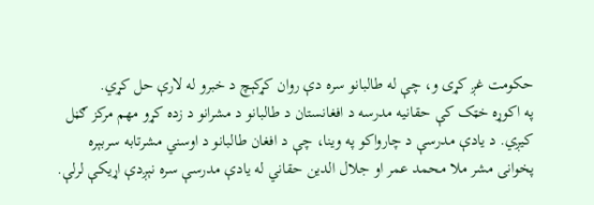حکومت غږ کړی و، چې له طالبانو سره دې روان کړکېچ د خبرو له لارې حل کړي.
په اکوړه خټک کې حقانیه مدرسه د افغانستان د طالبانو د مشرانو د زده کړو مهم مرکز ګڼل کیږي. د یادې مدرسې د چارواکو په وینا، چې د افغان طالبانو د اوسني مشرتابه سربېره پخوانی مشر ملا محمد عمر او جلال الدین حقاني له یادې مدرسې سره نېږدې اړیکې لرلې.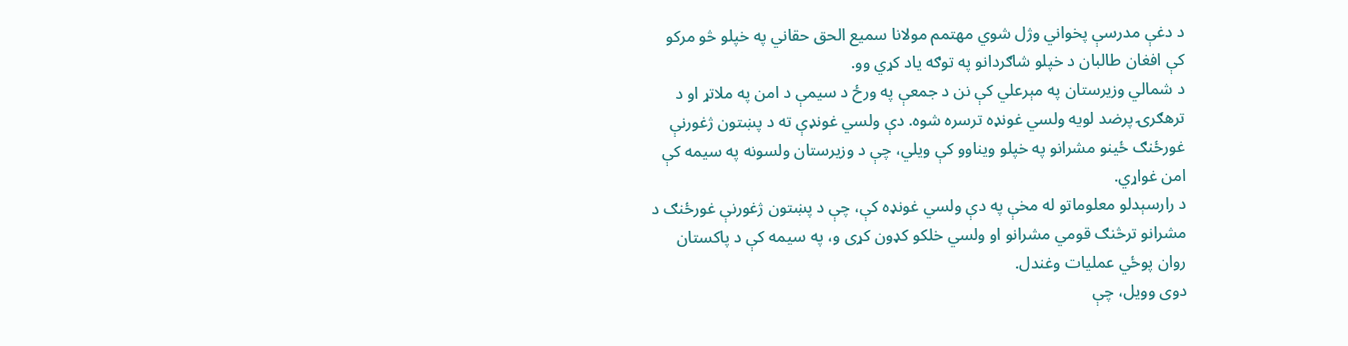د دغې مدرسې پخواني وژل شوي مهتمم مولانا سمیع الحق حقاني په خپلو څو مرکو کې افغان طالبان د خپلو شاګردانو په توګه یاد کړي وو.
د شمالي وزیرستان په مېرعلي کې نن د جمعې په ورځ د سیمې د امن په ملاتړ او د ترهګرۍ پرضد لویه ولسي غونډه ترسره شوه. دې ولسي غونډې ته د پښتون ژغورنې غورځنګ ځینو مشرانو په خپلو ویناوو کې ویلي، چې د وزیرستان ولسونه په سیمه کې امن غواړي.
د رارسېدلو معلوماتو له مخې په دې ولسي غونډه کې، چې د پښتون ژغورنې غورځنګ د مشرانو ترڅنګ قومي مشرانو او ولسي خلکو کډون کړی و، په سیمه کې د پاکستان روان پوځي عملیات وغندل.
دوی وویل، چې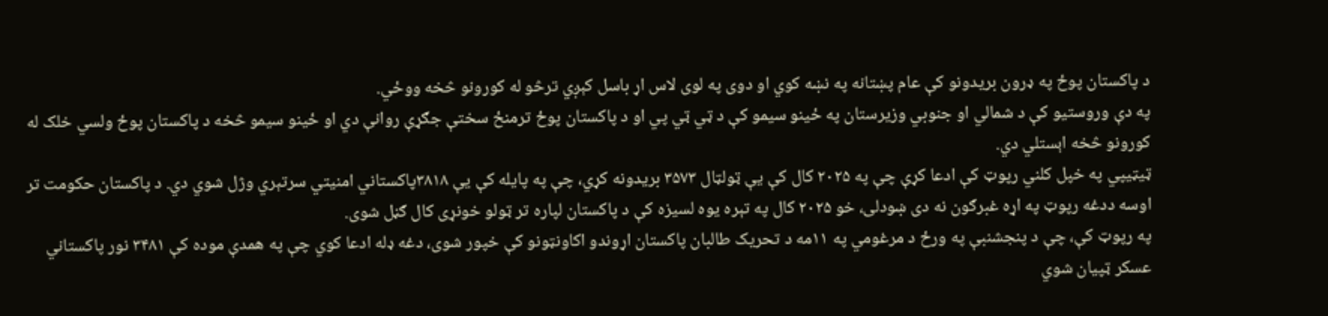د پاکستان پوځ په ډرون بریدونو کې عام پښتانه په نښه کوي او دوی په لوی لاس اړ باسل کېږي ترڅو له کورونو څخه ووځي.
په دې وروستیو کې د شمالي او جنوبي وزیرستان په ځینو سیمو کې د ټي ټي پي او د پاکستان پوځ ترمنځ سختې جګړې روانې دي او ځینو سیمو څخه د پاکستان پوځ ولسي خلک له کورونو څخه اېستلي دي.
ټيټيپي په خپل کلني رپوټ کې ادعا کړې چې په ۲۰۲۵ کال کې یې ټولټال ۳۵۷۳ بریدونه کړي، چې په پایله کې یې ۳۸۱۸پاکستاني امنیتي سرتېري وژل شوي دي. د پاکستان حکومت تر اوسه ددغه رپوټ په اړه غبرګون نه دی ښودلی، خو ۲۰۲۵ کال په تېره یوه لسیزه کې د پاکستان لپاره تر ټولو خونړی کال ګڼل شوی.
په رپوټ کې، چې د پنجشنبې په ورځ د مرغومي په ۱۱مه د تحریک طالبان پاکستان اړوندو اکاونټونو کې خپور شوی، دغه ډله ادعا کوي چې په همدې موده کې ۳۴۸۱ نور پاکستاني عسکر ټپیان شوي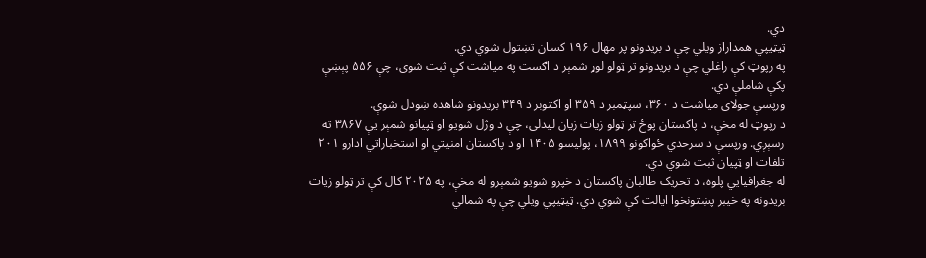دي.
ټيټيپي همداراز ویلي چې د بریدونو پر مهال ۱۹۶ کسان تښتول شوي دي.
په رپوټ کې راغلي چې د بریدونو تر ټولو لوړ شمېر د اګست په میاشت کې ثبت شوی، چې ۵۵۶ پېښې پکې شاملې دي.
ورپسې جولای میاشت د ۳۶۰، سپټمبر د ۳۵۹ او اکتوبر د ۳۴۹ بریدونو شاهده ښودل شوې.
د رپوټ له مخې، د پاکستان پوځ تر ټولو زیات زیان لیدلی، چې د وژل شویو او ټپیانو شمېر یې ۳۸۶۷ ته رسېږي. ورپسې د سرحدي ځواکونو ۱۸۹۹، پولیسو ۱۴۰۵ او د پاکستان امنیتي او استخباراتي ادارو ۲۰۱ تلفات او ټپيان ثبت شوي دي.
له جغرافیایي پلوه، د تحریک طالبان پاکستان د خپرو شویو شمېرو له مخې، په ۲۰۲۵ کال کې تر ټولو زیات بریدونه په خیبر پښتونخوا ایالت کې شوي دي. ټيټيپي ویلي چې په شمالي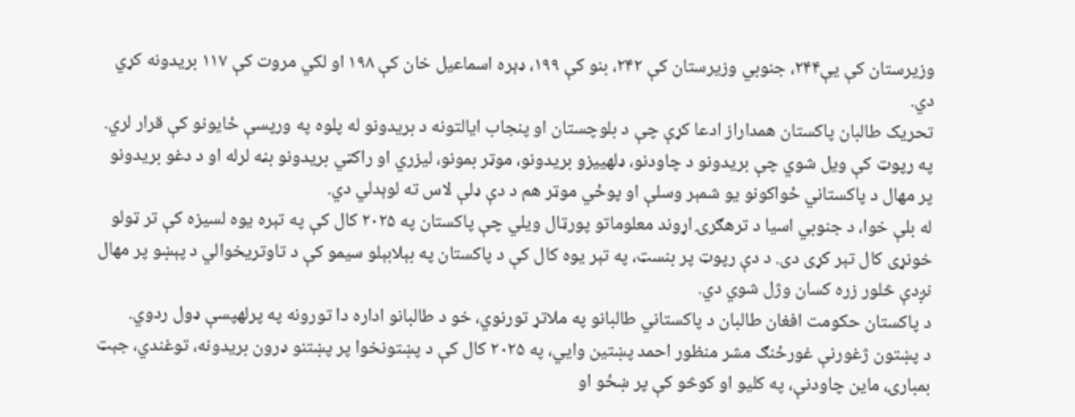وزیرستان کې یې۲۴۴، جنوبي وزیرستان کې ۲۴۲، بنو کې ۱۹۹، ډېره اسماعیل خان کې ۱۹۸ او لکي مروت کې ۱۱۷ بریدونه کړي دي.
تحریک طالبان پاکستان همداراز ادعا کړې چې د بلوچستان او پنجاب ایالتونه د بریدونو له پلوه په ورپسې ځایونو کې قرار لري.
په رپوټ کې ویل شوي چې بریدونو د چاودنو، ډلهییزو بریدونو، موټر بمونو، لیزري او راکټي بریدونو بڼه لرله او د دغو بریدونو پر مهال د پاکستاني ځواکونو یو شمېر وسلې او پوځي موټر هم د دې ډلې لاس ته لوېدلي دي.
له بلې خوا، د جنوبي اسیا د ترهګرۍ اړوند معلوماتو پورټال ویلي چې پاکستان په ۲۰۲۵ کال کې په تېره یوه لسیزه کې تر ټولو خونړی کال تېر کړی دی. د دې رپوټ پر بنسټ، په تېر یوه کال کې د پاکستان په بېلابېلو سیمو کې د تاوتریخوالي د پېښو پر مهال نږدې څلور زره کسان وژل شوي دي.
د پاکستان حکومت افغان طالبان د پاکستاني طالبانو په ملاتړ تورنوي، خو د طالبانو اداره دا تورونه په پرلهپسې ډول ردوي.
د پښتون ژغورنې غورځنګ مشر منظور احمد پښتین وايي، په ۲۰۲۵ کال کې د پښتونخوا پر پښتنو ډرون بریدونه، توغندي، جېټ بمبارۍ، ماین چاودنې، په کلیو او کوڅو کې پر ښځو او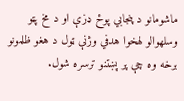ماشومانو د پنجابي پوځ ډزې او د مخ پټو وسلهوالو لهخوا هدفي وژنې ټول د هغو ظلمونو برخه وه چې پر پښتنو ترسره شول.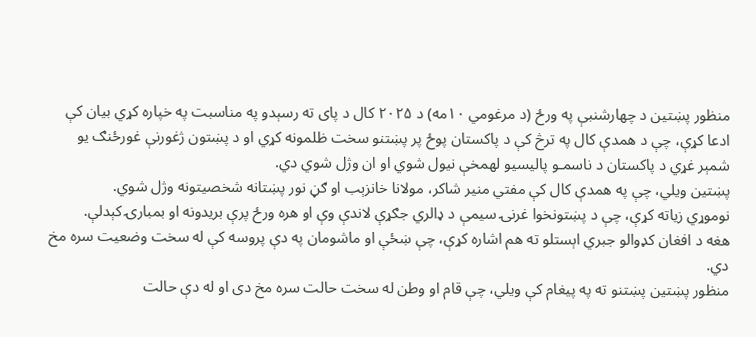منظور پښتین د چهارشنبې په ورځ (د مرغومي ۱۰مه) د ۲۰۲۵ کال د پای ته رسېدو په مناسبت په خپاره کړي بیان کې ادعا کړې، چې د همدې کال په ترڅ کې د پاکستان پوځ پر پښتنو سخت ظلمونه کړي او د پښتون ژغورنې غورځنګ یو شمېر غړي د پاکستان د ناسمـو پالیسیو لهمخې نیول شوي او ان وژل شوي دي.
پښتین ویلي، چې په همدې کال کې مفتي منیر شاکر، مولانا خانزېب او ګڼ نور پښتانه شخصیتونه وژل شوي.
نوموړي زیاته کړې، چې د پښتونخوا غرنۍ سیمې د ډالري جګړې لاندې وې او هره ورځ پرې بریدونه او بمبارۍ کېدلې.
هغه د افغان کډوالو جبري اېستلو ته هم اشاره کړې، چې ښځې او ماشومان په دې پروسه کې له سخت وضعیت سره مخ دي.
منظور پښتین پښتنو ته په پيغام کې ویلي، چې قام او وطن له سخت حالت سره مخ دی او له دې حالت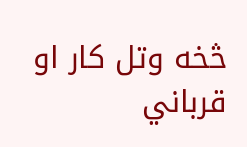څخه وتل کار او قرباني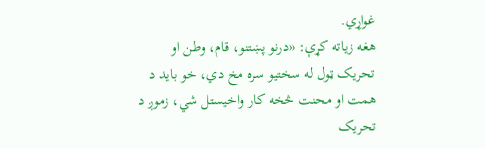غواړي.
هغه زیاته کړې: «درنو پښتنو، قام، وطن او تحریک ټول له سختیو سره مخ دي، خو باید د همت او محنت څخه کار واخیستل شي، زموږ د تحریک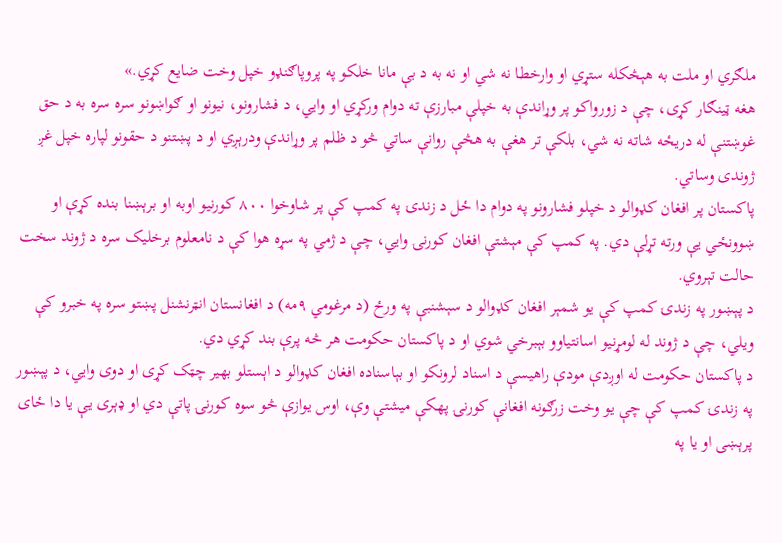ملګري او ملت به هېڅکله ستړي او وارخطا نه شي او نه به د بې مانا خلکو په پروپاګنډو خپل وخت ضایع کړي.»
هغه ټینګار کړی، چې د زورواکو پر وړاندې به خپلې مبارزې ته دوام ورکړي او وایي، د فشارونو، نیونو او ګواښونو سره سره به د حق غوښتنې له دریځه شاته نه شي، بلکې تر هغې به هڅې روانې ساتي څو د ظلم پر وړاندې ودرېږي او د پښتنو د حقونو لپاره خپل غږ ژوندی وساتي.
پاکستان پر افغان کډوالو د خپلو فشارونو په دوام دا ځل د زندۍ په کمپ کې پر شاوخوا ۸۰۰ کورنیو اوبه او برېښنا بنده کړې او ښوونځي یې ورته تړلې دي. په کمپ کې مېشتې افغان کورنۍ وایي، چې د ژمي په سړه هوا کې د نامعلوم برخلیک سره د ژوند سخت حالت تېروي.
د پېښور په زندۍ کمپ کې یو شمېر افغان کډوالو د سېشنبې په ورځ (د مرغومي ۹مه) د افغانستان انټرنشنل پښتو سره په خبرو کې ویلي، چې د ژوند له لومړنیو اسانتیاوو بېبرخي شوي او د پاکستان حکومت هر څه پرې بند کړي دي.
د پاکستان حکومت له اوږدې مودې راهیسې د اسناد لرونکو او بېاسناده افغان کډوالو د اېستلو بهیر چټک کړی او دوی وایي، د پېښور په زندۍ کمپ کې چې یو وخت زرګونه افغانې کورنۍ پهکې میشتې وې، اوس یوازې څو سوه کورنۍ پاتې دي او ډېری یې یا دا ځای پرېښی او یا په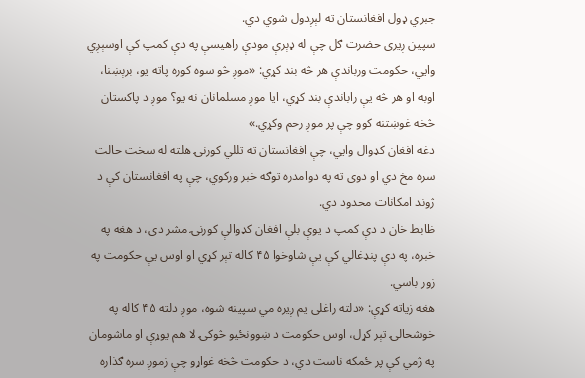جبري ډول افغانستان ته لېږدول شوي دي.
سپين ږیری حضرت ګل چې له ډېرې مودې راهیسې په دې کمپ کې اوسېږي وایي، حکومت ورباندې هر څه بند کړي: «موږ څو سوه کوره پاته یو، برېښنا، اوبه او هر څه یې راباندې بند کړي، ایا موږ مسلمانان نه یو؟ موږ د پاکستان څخه غوښتنه کوو چې پر موږ رحم وکړي.»
دغه افغان کډوال وایي، چې افغانستان ته تللي کورنۍ هلته له سخت حالت سره مخ دي او دوی ته په دوامدره توګه خبر ورکوي، چې په افغانستان کې د ژوند امکانات محدود دي.
ظابط خان د دې کمپ د یوې بلې افغان کډوالې کورنۍ مشر دی، د هغه په خبره، په دې پنډغالي کې یې شاوخوا ۴۵ کاله تېر کړي او اوس یې حکومت په زور باسي.
هغه زیاته کړې: «دلته راغلی یم ږیره مي سپينه شوه، موږ دلته ۴۵ کاله په خوشحالۍ تېر کړل، اوس حکومت د ښوونځيو څوکۍ لا هم یوړې او ماشومان په ژمي کې پر ځمکه ناست دي، د حکومت څخه غواړو چې زموږ سره ګذاره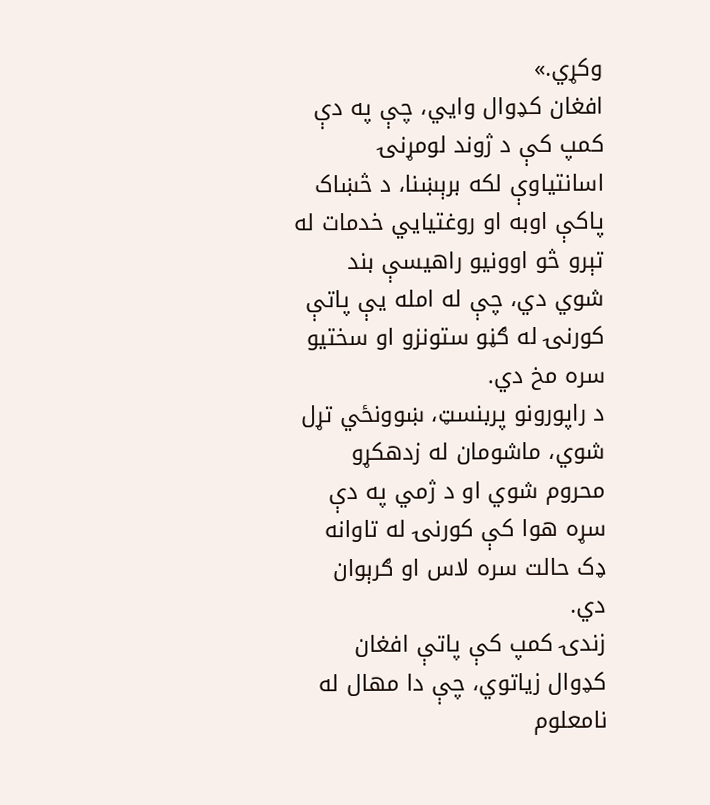وکړي.»
افغان کډوال وايي، چې په دې کمپ کې د ژوند لومړنۍ اسانتیاوې لکه برېښنا، د څښاک پاکې اوبه او روغتیایي خدمات له تېرو څو اوونیو راهیسې بند شوي دي، چې له امله یې پاتې کورنۍ له ګڼو ستونزو او سختیو سره مخ دي.
د راپورونو پربنسټ، ښوونځي تړل شوي، ماشومان له زدهکړو محروم شوي او د ژمي په دې سړه هوا کې کورنۍ له تاوانه ډک حالت سره لاس او ګرېوان دي.
زندۍ کمپ کې پاتې افغان کډوال زیاتوي، چې دا مهال له نامعلوم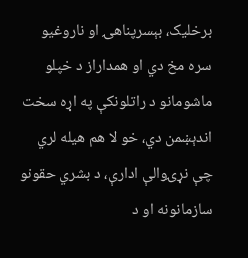برخلیک، بېسرپناهۍ او ناروغیو سره مخ دي او همداراز د خپلو ماشومانو د راتلونکې په اړه سخت اندېښمن دي، خو لا هم هیله لري چې نړۍوالې ادارې، د بشري حقونو سازمانونه او د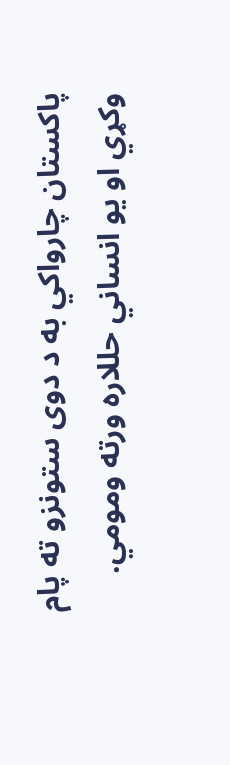پاکستان چارواکي به د دوی ستونزو ته پام وکړي او یو انساني حللاره ورته ومومي.